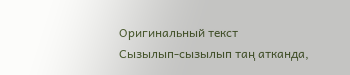Оригинальный текст
Сызылып-сызылып таң атканда,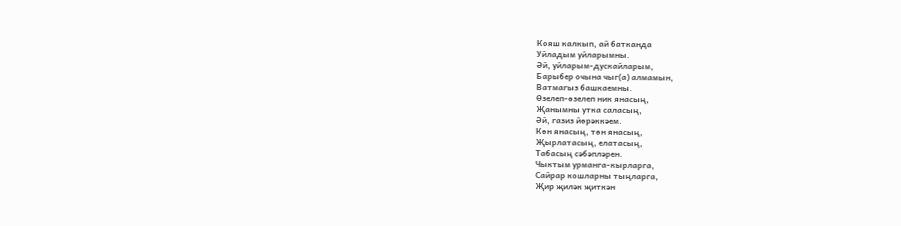Кояш калкып, ай батканда
Уйладым уйларымны.
Әй, уйларым-дускайларым,
Барыбер очына чыг(а) алмамын,
Ватмагыз башкаемны.
Өзелеп-өзелеп ник янасың,
Җанымны утка саласың,
Әй, газиз йөрәккәем.
Көн янасың, төн янасың,
Җырлатасың, елатасың,
Табасың сәбәпләрен.
Чыктым урманга-кырларга,
Сайрар кошларны тыңларга,
Җир җиләк җиткән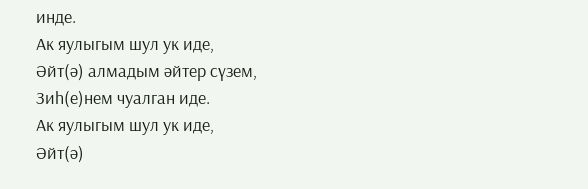инде.
Ак яулыгым шул ук иде,
Әйт(ә) алмадым әйтер сүзем,
Зиһ(е)нем чуалган иде.
Ак яулыгым шул ук иде,
Әйт(ә)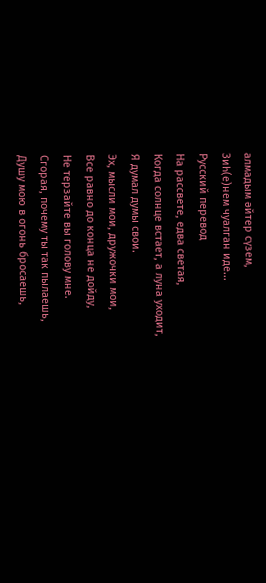алмадым әйтер сүзем,
Зиһ(е)нем чуалган иде...
Русский перевод
На рассвете, едва светая,
Когда солнце встает, а луна уходит,
Я думал думы свои.
Эх, мысли мои, дружочки мои,
Все равно до конца не дойду,
Не терзайте вы голову мне.
Сгорая, почему ты так пылаешь,
Душу мою в огонь бросаешь,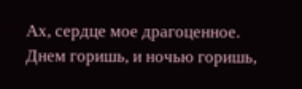Ах, сердце мое драгоценное.
Днем горишь, и ночью горишь,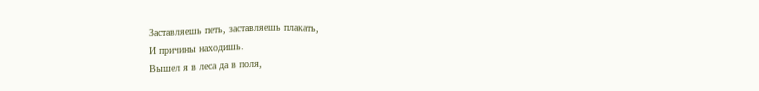Заставляешь петь, заставляешь плакать,
И причины находишь.
Вышел я в леса да в поля,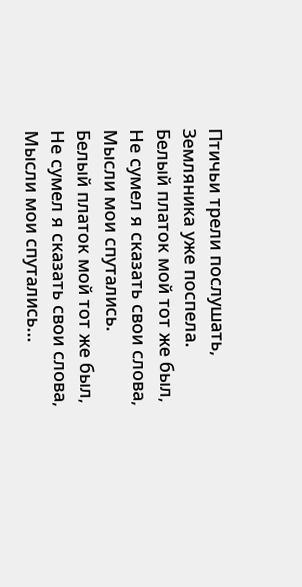Птичьи трели послушать,
Земляника уже поспела.
Белый платок мой тот же был,
Не сумел я сказать свои слова,
Мысли мои спутались.
Белый платок мой тот же был,
Не сумел я сказать свои слова,
Мысли мои спутались...